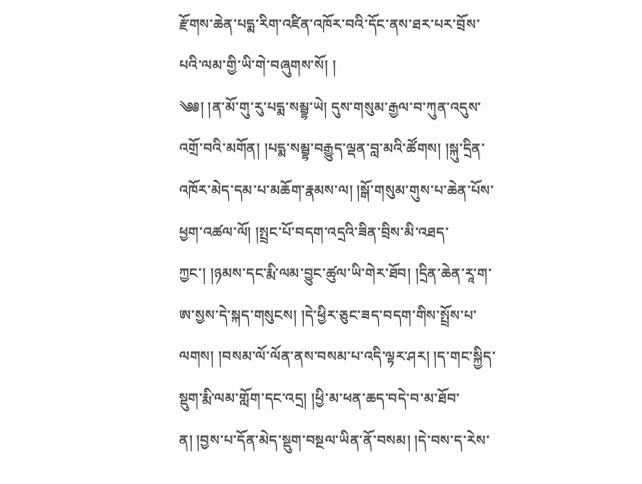རྫོགས་ཆེན་པདྨ་རིག་འཛིན་འཁོར་བའི་དོང་ནས་ཐར་པར་བྲོས་པའི་ལམ་གྱི་ཡི་གེ་བཞུགས་སོ། །
༄༅། །ན་མོ་གུ་རུ་པདྨ་སམྦྷ་ཡེ། དུས་གསུམ་རྒྱལ་བ་ཀུན་འདུས་འགྲོ་བའི་མགོན། །པདྨ་སམྦྷ་བརྒྱུད་ལྡན་བླ་མའི་ཚོགས། །སྐུ་དྲིན་འཁོར་མེད་དམ་པ་མཆོག་རྣམས་ལ། །སྒོ་གསུམ་གུས་པ་ཆེན་པོས་ཕྱག་འཚལ་ལོ། །སྤྲང་པོ་བདག་འདྲའི་ཟིན་བྲིས་མི་འཐད་ཀྱང་། །ཉམས་དང་རྨི་ལམ་བྱུང་ཚུལ་ཡི་གེར་ཐོབ། །དྲིན་ཆེན་རཱ་ག་ཨ་སྱས་དེ་སྐད་གསུངས། །དེ་ཕྱིར་ཅུང་ཟད་བདག་གིས་སྤྲོས་པ་ལགས། །བསམ་ལོ་ལོན་ནས་བསམ་པ་འདི་ལྟར་ཤར། །ད་གང་སྐྱིད་སྡུག་རྨི་ལམ་གློག་དང་འདྲ། །ཕྱི་མ་ཕན་ཆད་བདེ་བ་མ་ཐོབ་ན། །བྱས་པ་དོན་མེད་སྡུག་བསྔལ་ཡིན་ནོ་བསམ། །དེ་བས་ད་རེས་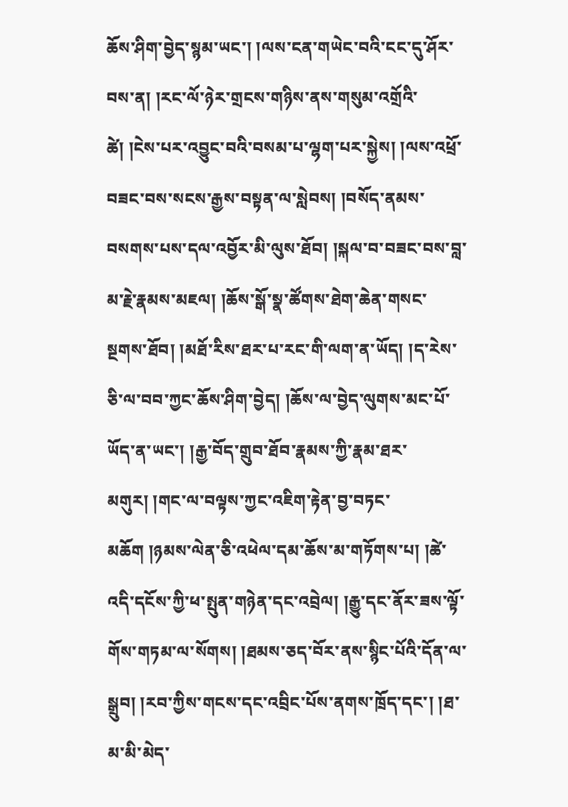ཆོས་ཤིག་བྱེད་སྙམ་ཡང་། །ལས་ངན་གཡེང་བའི་ངང་དུ་ཤོར་བས་ན། །རང་ལོ་ཉེར་གྲངས་གཉིས་ནས་གསུམ་འགྲོའི་ཚེ། །ངེས་པར་འབྱུང་བའི་བསམ་པ་ལྷག་པར་སྐྱེས། །ལས་འཕྲོ་བཟང་བས་སངས་རྒྱས་བསྟན་ལ་སླེབས། །བསོད་ནམས་བསགས་པས་དལ་འབྱོར་མི་ལུས་ཐོབ། །སྐལ་བ་བཟང་བས་བླ་མ་རྗེ་རྣམས་མཇལ། །ཆོས་སྒོ་སྣ་ཚོགས་ཐེག་ཆེན་གསང་སྔགས་ཐོབ། །མཐོ་རིས་ཐར་པ་རང་གི་ལག་ན་ཡོད། །ད་རེས་ཅི་ལ་བབ་ཀྱང་ཆོས་ཤིག་བྱེད། །ཆོས་ལ་བྱེད་ལུགས་མང་པོ་ཡོད་ན་ཡང་། །རྒྱ་བོད་གྲུབ་ཐོབ་རྣམས་ཀྱི་རྣམ་ཐར་མགུར། །གང་ལ་བལྟས་ཀྱང་འཇིག་རྟེན་བྱ་བཏང་མཆོག །ཉམས་ལེན་ཅི་འཕེལ་དམ་ཆོས་མ་གཏོགས་པ། །ཚེ་འདི་དངོས་ཀྱི་ཕ་སྤུན་གཉེན་དང་འབྲེལ། །རྒྱུ་དང་ནོར་ཟས་ལྟོ་གོས་གཏམ་ལ་སོགས། །ཐམས་ཅད་བོར་ནས་སྙིང་པོའི་དོན་ལ་སྒྲུབ། །རབ་ཀྱིས་གངས་དང་འབྲིང་པོས་ནགས་ཁྲོད་དང་། །ཐ་མ་མི་མེད་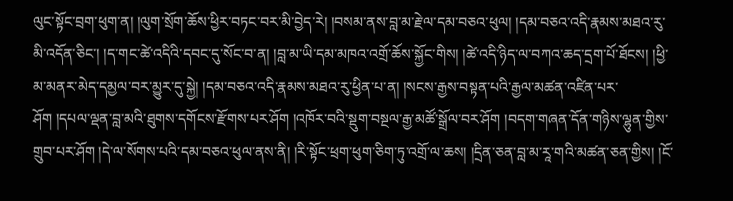ལུང་སྟོང་བྲག་ཕུག་ན། །ལུག་སྲོག་ཆོས་ཕྱིར་བཏང་བར་མི་བྱེད་རེ། །བསམ་ནས་བླ་མ་རྗེ་ལ་དམ་བཅའ་ཕུལ། །དམ་བཅའ་འདི་རྣམས་མཐའ་རུ་མི་འདོན་ཅིང་། །ད་གང་ཚེ་འདིའི་དབང་དུ་སོང་བ་ན། །བླ་མ་ཡི་དམ་མཁའ་འགྲོ་ཆོས་སྐྱོང་གིས། །ཚེ་འདི་ཉིད་ལ་བཀའ་ཆད་དྲག་པོ་ཐོངས། །ཕྱི་མ་མནར་མེད་དམྱལ་བར་མྱུར་དུ་སྐྱེ། །དམ་བཅའ་འདི་རྣམས་མཐའ་རུ་ཕྱིན་པ་ན། །སངས་རྒྱས་བསྟན་པའི་རྒྱལ་མཚན་འཛིན་པར་ཤོག །དཔལ་ལྡན་བླ་མའི་ཐུགས་དགོངས་རྫོགས་པར་ཤོག །འཁོར་བའི་སྡུག་བསྔལ་རྒྱ་མཚོ་སྒྲོལ་བར་ཤོག །བདག་གཞན་དོན་གཉིས་ལྷུན་གྱིས་གྲུབ་པར་ཤོག །དེ་ལ་སོགས་པའི་དམ་བཅའ་ཕུལ་ནས་ནི། །རི་སྟོང་ཕྲག་ཕུག་ཅིག་ཏུ་འགྲོ་ལ་ཆས། །དྲིན་ཅན་བླ་མ་རཱ་གའི་མཚན་ཅན་གྱིས། །ངོ་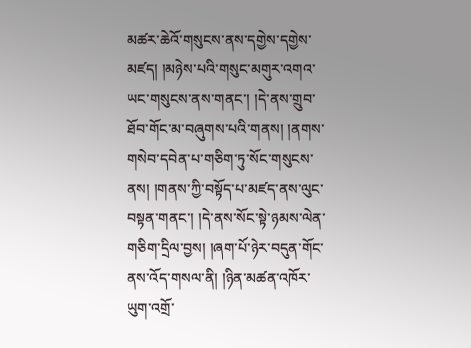མཚར་ཆེའོ་གསུངས་ནས་དགྱེས་དགྱེས་མཛད། །མཉེས་པའི་གསུང་མགུར་འགའ་ཡང་གསུངས་ནས་གནང་། །དེ་ནས་གྲུབ་ཐོབ་གོང་མ་བཞུགས་པའི་གནས། །ནགས་གསེབ་དབེན་པ་གཅིག་ཏུ་སོང་གསུངས་ནས། །གནས་ཀྱི་བསྟོད་པ་མཛད་ནས་ལུང་བསྟན་གནང་། །དེ་ནས་སོང་སྟེ་ཉམས་ལེན་གཅིག་དྲིལ་བྱས། །ཞག་པོ་ཉེར་བདུན་གོང་ནས་འོད་གསལ་ནི། །ཉིན་མཚན་འཁོར་ཡུག་འགྲོ་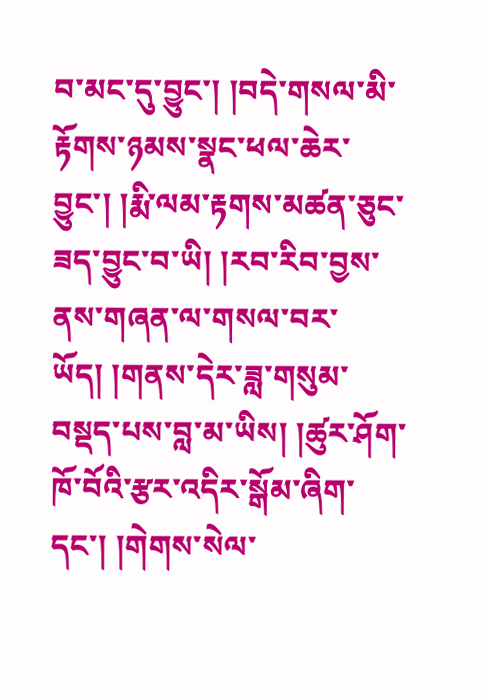བ་མང་དུ་བྱུང་། །བདེ་གསལ་མི་རྟོགས་ཉམས་སྣང་ཕལ་ཆེར་བྱུང་། །རྨི་ལམ་རྟགས་མཚན་ཅུང་ཟད་བྱུང་བ་ཡི། །རབ་རིབ་བྱས་ནས་གཞན་ལ་གསལ་བར་ཡོད། །གནས་དེར་ཟླ་གསུམ་བསྡད་པས་བླ་མ་ཡིས། །ཚུར་ཤོག་ཁོ་བོའི་རྩར་འདིར་སྒོམ་ཞིག་དང་། །གེགས་སེལ་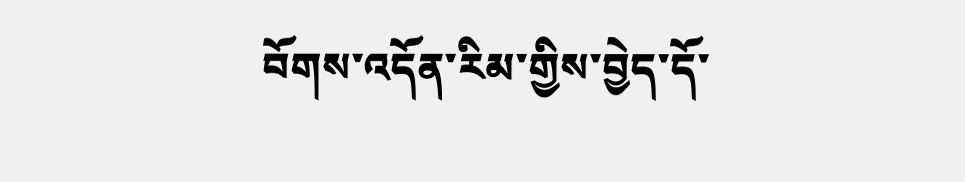བོགས་འདོན་རིམ་གྱིས་བྱེད་དོ་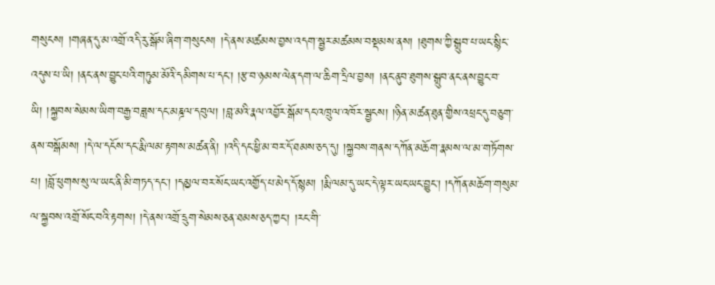གསུངས། །གཞན་དུ་མ་འགྲོ་འདི་རུ་སྒོམ་ཞིག་གསུངས། །དེ་ནས་མཚམས་བྱས་འདག་སྦྱར་མཚམས་བསྡམས་ནས། །ཐུགས་ཀྱི་སྒྲུབ་པ་ཡང་སྙིང་འདུས་པ་ཡི། །ནང་ནས་བྱུང་པའི་གཏུམ་མོའི་དམིགས་པ་དང་། །རྩ་བ་ཉམས་ལེན་དག་ལ་ཆིག་དྲིལ་བྱས། །ནང་ནུབ་ཐུགས་སྒྲུབ་ནང་ནས་བྱུང་བ་ཡི། །སྐྱབས་སེམས་ཡིག་བརྒྱ་བཟླས་དང་མཎྜལ་དབུལ། །བླ་མའི་རྣལ་འབྱོར་སྒོམ་དང་འཁྲུལ་འཁོར་སྦྱངས། །ཉིན་མཚན་ཐུན་གྱིས་འཕྲང་དུ་བཅུག་ནས་བསྒོམས། །དེ་ལ་དངོས་དང་རྨི་ལམ་རྟགས་མཚན་ནི། །འདི་དང་ཕྱི་མ་བར་དོ་ཐམས་ཅད་དུ། །སྐྱབས་གནས་དཀོན་མཆོག་རྣམས་ལ་མ་གཏོགས་པ། །བློ་ཕུགས་སུ་ལ་ཡང་ནི་མི་གཏད་དང་། །དམྱལ་བར་སོང་ཡང་འགྱོད་པ་མེད་དོ་སྙམ། །རྨི་ལམ་དུ་ཡང་དེ་ལྟར་ཡང་ཡང་བྱུང་། །དཀོན་མཆོག་གསུམ་ལ་སྐྱབས་འགྲོ་སོང་བའི་རྟགས། །དེ་ནས་འགྲོ་དྲུག་སེམས་ཅན་ཐམས་ཅད་ཀྱང་། །རང་གི་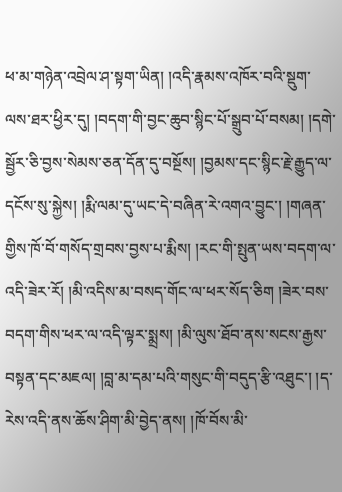ཕ་མ་གཉེན་འབྲེལ་ཤ་སྟག་ཡིན། །འདི་རྣམས་འཁོར་བའི་སྡུག་ལས་ཐར་ཕྱིར་དུ། །བདག་གི་བྱང་ཆུབ་སྙིང་པོ་སྒྲུབ་པོ་བསམ། །དགེ་སྦྱོར་ཅི་བྱས་སེམས་ཅན་དོན་དུ་བསྔོས། །བྱམས་དང་སྙིང་རྗེ་རྒྱུད་ལ་དངོས་སུ་སྐྱེས། །རྨི་ལམ་དུ་ཡང་དེ་བཞིན་རེ་འགའ་བྱུང་། །གཞན་གྱིས་ཁོ་བོ་གསོད་གྲབས་བྱས་པ་རྨིས། །རང་གི་སྤུན་ཡས་བདག་ལ་འདི་ཟེར་རོ། །མི་འདིས་མ་བསད་གོང་ལ་ཕར་སོད་ཅིག །ཟེར་བས་བདག་གིས་ཕར་ལ་འདི་ལྟར་སྨྲས། །མི་ལུས་ཐོབ་ནས་སངས་རྒྱས་བསྟན་དང་མཇལ། །བླ་མ་དམ་པའི་གསུང་གི་བདུད་རྩི་འཐུང་། །ད་རེས་འདི་ནས་ཆོས་ཤིག་མི་བྱེད་ནས། །ཁོ་བོས་མི་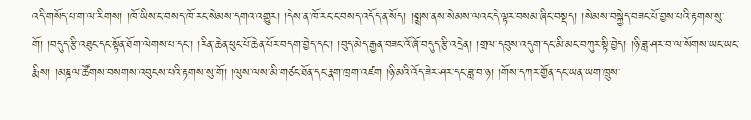འདི་གསོད་པ་ག་ལ་རིགས། །ཁོ་ཡིས་ང་བསད་ཁོ་རང་སེམས་དགའ་འགྱུར། །དེས་ན་ཁོ་རང་ང་བསད་འདོད་ན་སོད། །སྨྲས་ནས་སེམས་ལའང་དེ་ལྟར་བསམ་ཞིང་བསྡད། །སེམས་བསྐྱེད་བཟང་པོ་བྱས་པའི་རྟགས་སུ་གོ། །བདུད་རྩི་འཐུང་དང་སྟོན་ཐོག་ལེགས་པ་དང་། །རིན་ཆེན་ཕུང་པོ་ཆེན་པོར་བདག་བྱེད་དང་། །བུད་མེད་རྒྱན་བཟང་འོ་ཞོ་བདུད་རྩི་འདྲེན། །གྲལ་དབུས་འདུག་དང་མི་མང་བཀུར་སྟི་བྱེད། །ཉི་ཟླ་ཤར་བ་ལ་སོགས་ཡང་ཡང་རྨིས། །མཎྜལ་ཚོགས་བསགས་འབུངས་པའི་རྟགས་སུ་གོ། །ལུས་ལས་མི་གཙང་ཐོན་དང་རྣག་ཁྲག་འཛག །ཉི་མའི་འོད་ཟེར་ཤར་དང་ཟླ་བ་ཉ། །གོས་དཀར་གྱོན་དང་ཡན་ཡག་ཁྲུས་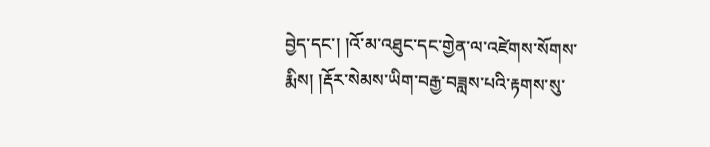བྱེད་དང་། །འོ་མ་འཐུང་དང་གྱེན་ལ་འཛེགས་སོགས་རྨིས། །རྡོར་སེམས་ཡིག་བརྒྱ་བཟླས་པའི་རྟགས་སུ་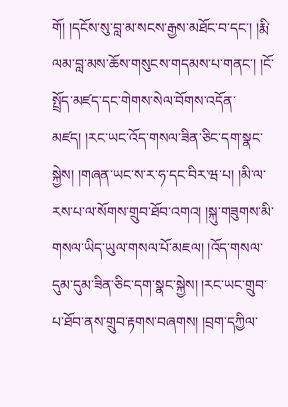གོ། །དངོས་སུ་བླ་མ་སངས་རྒྱས་མཐོང་བ་དང་། །རྨི་ལམ་བླ་མས་ཆོས་གསུངས་གདམས་པ་གནང་། །ངོ་སྤྲོད་མཛད་དང་གེགས་སེལ་བོགས་འདོན་མཛད། །རང་ཡང་འོད་གསལ་ཟིན་ཅིང་དག་སྣང་སྐྱེས། །གཞན་ཡང་ས་ར་ཧ་དང་བིར་ཝ་པ། །མི་ལ་རས་པ་ལ་སོགས་གྲུབ་ཐོབ་འགའ། །སྐུ་གཟུགས་མི་གསལ་ཡིད་ཡུལ་གསལ་པོ་མཇལ། །འོད་གསལ་དུམ་དུམ་ཟིན་ཅིང་དག་སྣང་སྐྱེས། །རང་ཡང་གྲུབ་པ་ཐོབ་ནས་གྲུབ་རྟགས་བཞགས། །བྲག་དཀྱིལ་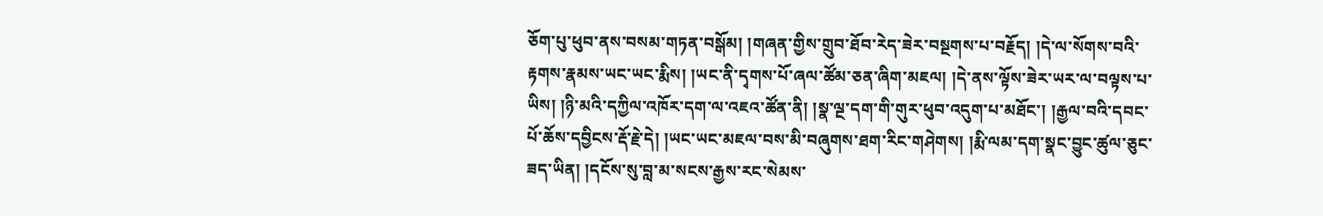ཅོག་པུ་ཕུབ་ནས་བསམ་གཏན་བསྒོམ། །གཞན་གྱིས་གྲུབ་ཐོབ་རེད་ཟེར་བསྔགས་པ་བརྗོད། །དེ་ལ་སོགས་བའི་རྟགས་རྣམས་ཡང་ཡང་རྨིས། །ཡང་ནི་དྭགས་པོ་ཞལ་ཚོམ་ཅན་ཞིག་མཇལ། །དེ་ནས་ལྟོས་ཟེར་ཡར་ལ་བལྟས་པ་ཡིས། །ཉི་མའི་དཀྱིལ་འཁོར་དག་ལ་འཇའ་ཚོན་ནི། །སྣ་ལྔ་དག་གི་གུར་ཕུབ་འདུག་པ་མཐོང་། །རྒྱལ་བའི་དབང་པོ་ཆོས་དབྱིངས་རྡོ་རྗེ་དེ། །ཡང་ཡང་མཇལ་བས་མི་བཞུགས་ཐག་རིང་གཤེགས། །རྨི་ལམ་དག་སྣང་བྱུང་ཚུལ་ཅུང་ཟད་ཡིན། །དངོས་སུ་བླ་མ་སངས་རྒྱས་རང་སེམས་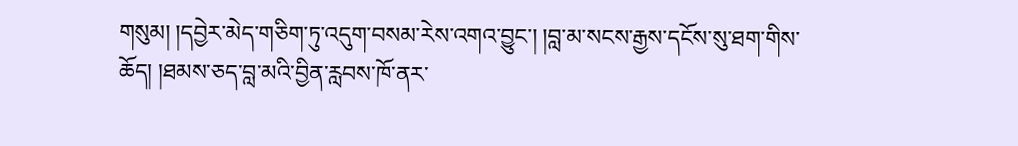གསུམ། །དབྱེར་མེད་གཅིག་ཏུ་འདུག་བསམ་རེས་འགའ་བྱུང་། །བླ་མ་སངས་རྒྱས་དངོས་སུ་ཐག་གིས་ཆོད། །ཐམས་ཅད་བླ་མའི་བྱིན་རླབས་ཁོ་ནར་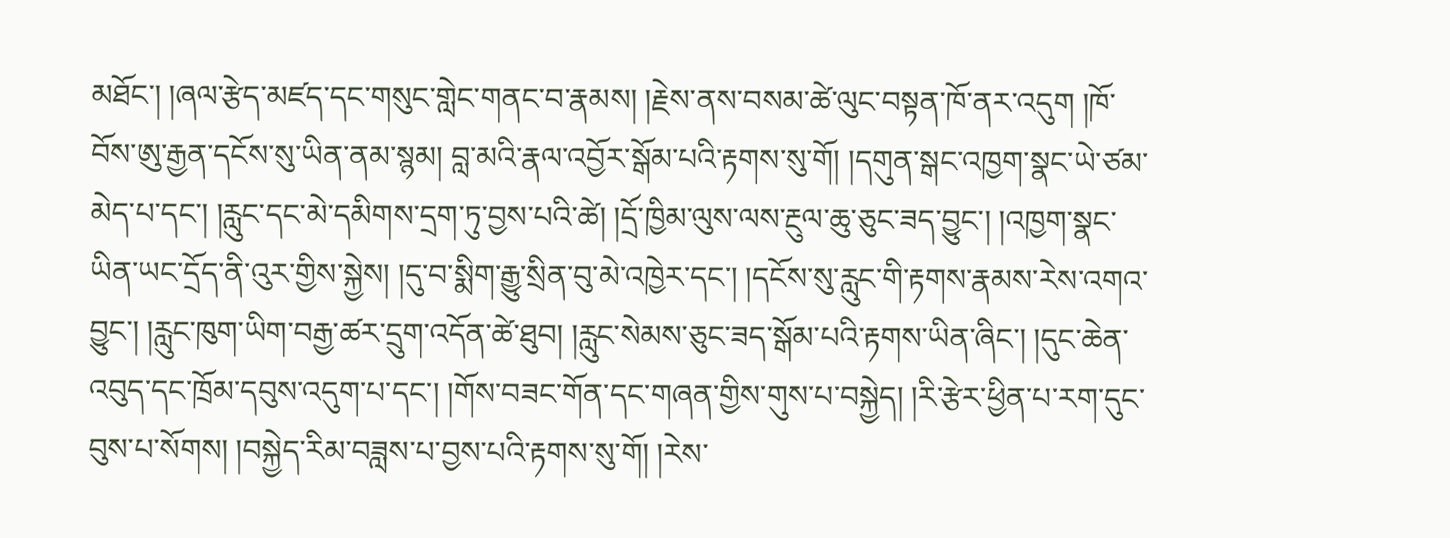མཐོང་། །ཞལ་རྩེད་མཛད་དང་གསུང་གླེང་གནང་བ་རྣམས། །རྗེས་ནས་བསམ་ཚེ་ལུང་བསྟན་ཁོ་ནར་འདུག །ཁོ་བོས་ཨུ་རྒྱན་དངོས་སུ་ཡིན་ནམ་སྙམ། བླ་མའི་རྣལ་འབྱོར་སྒོམ་པའི་རྟགས་སུ་གོ། །དགུན་སྒང་འཁྱག་སྣང་ཡེ་ཙམ་མེད་པ་དང་། །རླུང་དང་མེ་དམིགས་དྲག་ཏུ་བྱས་པའི་ཚེ། །དྲོ་ཁྱིམ་ལུས་ལས་རྔུལ་ཆུ་ཅུང་ཟད་བྱུང་། །འཁྱག་སྣང་ཡིན་ཡང་དྲོད་ནི་འུར་གྱིས་སྐྱེས། །དུ་བ་སྨིག་རྒྱུ་སྲིན་བུ་མེ་འཁྱེར་དང་། །དངོས་སུ་རླུང་གི་རྟགས་རྣམས་རེས་འགའ་བྱུང་། །རླུང་ཁུག་ཡིག་བརྒྱ་ཚར་དྲུག་འདོན་ཚེ་ཐུབ། །རླུང་སེམས་ཅུང་ཟད་སྒོམ་པའི་རྟགས་ཡིན་ཞིང་། །དུང་ཆེན་འབུད་དང་ཁྲོམ་དབུས་འདུག་པ་དང་། །གོས་བཟང་གོན་དང་གཞན་གྱིས་གུས་པ་བསྐྱེད། །རི་རྩེར་ཕྱིན་པ་རག་དུང་བུས་པ་སོགས། །བསྐྱེད་རིམ་བཟླས་པ་བྱས་པའི་རྟགས་སུ་གོ། །རེས་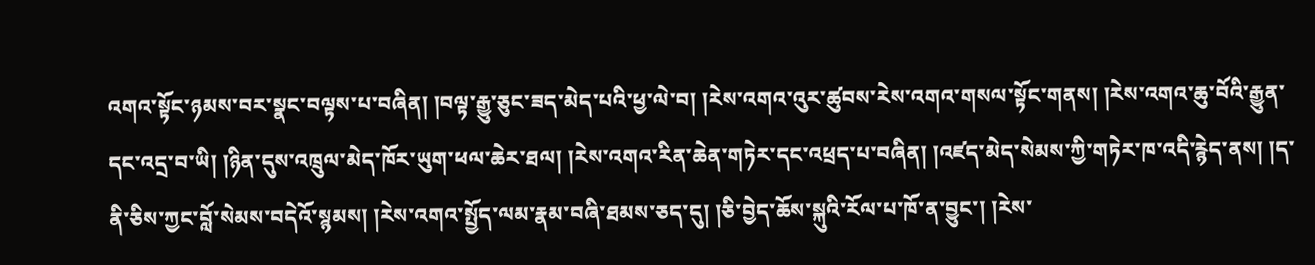འགའ་སྟོང་ཉམས་བར་སྣང་བལྟས་པ་བཞིན། །བལྟ་རྒྱུ་ཅུང་ཟད་མེད་པའི་ཕྱ་ལེ་བ། །རེས་འགའ་འུར་ཚུབས་རེས་འགའ་གསལ་སྟོང་གནས། །རེས་འགའ་ཆུ་བོའི་རྒྱུན་དང་འདྲ་བ་ཡི། །ཉིན་དུས་འཁྲུལ་མེད་ཁོར་ཡུག་ཕལ་ཆེར་ཐལ། །རེས་འགའ་རིན་ཆེན་གཏེར་དང་འཕྲད་པ་བཞིན། །འཛད་མེད་སེམས་ཀྱི་གཏེར་ཁ་འདི་རྙེད་ནས། །ད་ནི་ཅིས་ཀྱང་བློ་སེམས་བདེའོ་སྙམས། །རེས་འགའ་སྤྱོད་ལམ་རྣམ་བཞི་ཐམས་ཅད་དུ། །ཅི་བྱེད་ཆོས་སྐུའི་རོལ་པ་ཁོ་ན་བྱུང་། །རེས་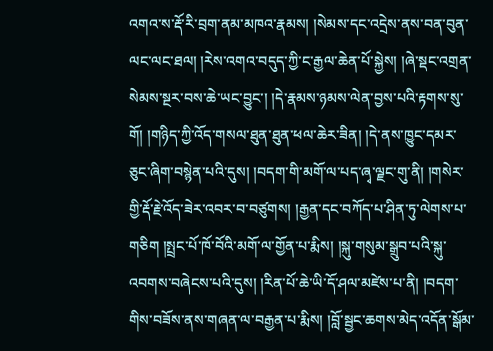འགའ་ས་རྡོ་རི་བྲག་ནམ་མཁའ་རྣམས། །སེམས་དང་འདྲེས་ནས་བན་བུན་ལང་ལང་ཐལ། །རེས་འགའ་བདུད་ཀྱི་ང་རྒྱལ་ཆེན་པོ་སྐྱེས། །ཞེ་སྡང་འགྲན་སེམས་སྔར་བས་ཆེ་ཡང་བྱུང་། །དེ་རྣམས་ཉམས་ལེན་བྱས་པའི་རྟགས་སུ་གོ། །གཉིད་ཀྱི་འོད་གསལ་ཐུན་ཐུན་ཕལ་ཆེར་ཟིན། །དེ་ནས་ཁྱུང་དམར་ཅུང་ཞིག་བསྙེན་པའི་དུས། །བདག་གི་མགོ་ལ་པད་ཞྭ་ལྗང་གུ་ནི། །གསེར་གྱི་རྡོ་རྗེ་འོད་ཟེར་འབར་བ་བཙུགས། །རྒྱན་དང་བཀོད་པ་ཤིན་ཏུ་ལེགས་པ་གཅིག །སྤྲང་པོ་ཁོ་བོའི་མགོ་ལ་གྱོན་པ་རྨིས། །སྐུ་གསུམ་སྒྲུབ་པའི་སྐུ་འབགས་བཞེངས་པའི་དུས། །རིན་པོ་ཆེ་ཡི་དོ་ཤལ་མཛེས་པ་ནི། །བདག་གིས་བཟོས་ནས་གཞན་ལ་བརྒྱན་པ་རྨིས། །བློ་སྦྱང་ཆགས་མེད་འདོན་སྒོམ་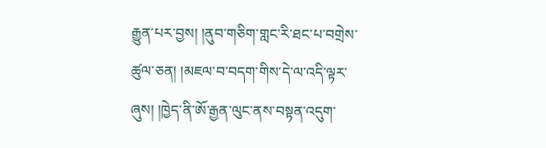རྒྱུན་པར་བྱས། །ནུབ་གཅིག་གླང་རི་ཐང་པ་བགྲེས་ཚུལ་ཅན། །མཇལ་བ་བདག་གིས་དེ་ལ་འདི་ལྟར་ཞུས། །ཁྱེད་ནི་ཨོ་རྒྱན་ལུང་ནས་བསྟན་འདུག་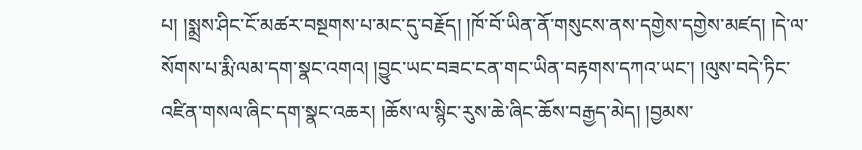པ། །སྨྲས་ཤིང་ངོ་མཚར་བསྔགས་པ་མང་དུ་བརྗོད། །ཁོ་བོ་ཡིན་ནོ་གསུངས་ནས་དགྱེས་དགྱེས་མཛད། །དེ་ལ་སོགས་པ་རྨི་ལམ་དག་སྣང་འགའ། །བྱུང་ཡང་བཟང་ངན་གང་ཡིན་བརྟགས་དཀའ་ཡང་། །ལུས་བདེ་ཏིང་འཛིན་གསལ་ཞིང་དག་སྣང་འཆར། །ཆོས་ལ་སྙིང་རུས་ཆེ་ཞིང་ཆོས་བརྒྱད་མེད། །བྱམས་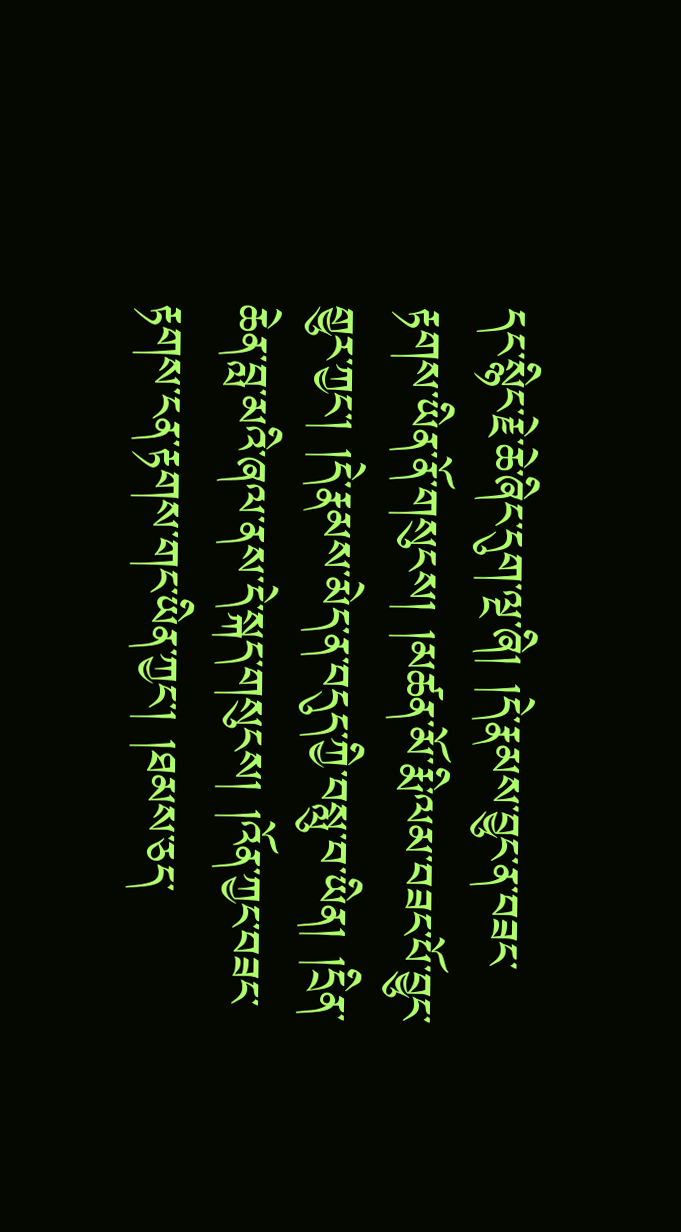དང་སྙིང་རྗེ་ཆེ་ཞིང་དུག་ལྔ་ཞི། །དེ་རྣམས་བྱུང་ན་བཟང་རྟགས་ཡིན་ནོ་གསུངས། །མཚན་མོ་རྨི་ལམ་བཟང་པོ་བྱུང་གྱུར་ཀྱང་། །དེ་རྣམས་མེད་ན་བདུད་ཀྱི་བསླུ་བ་ཡིན། །དྲིན་ཆེན་བླ་མའི་ཞལ་ནས་དེ་སྐད་གསུངས། །འོན་ཀྱང་བཟང་རྟགས་ངན་རྟགས་གང་ཡིན་ཀྱང་། །ཐམས་ཅད་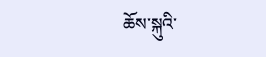ཆོས་སྐུའི་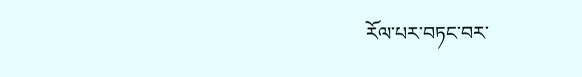རོལ་པར་བཏང་བར་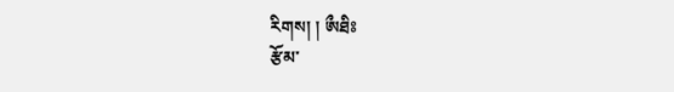རིགས། ། ཨྀཐིཿ
རྩོམ་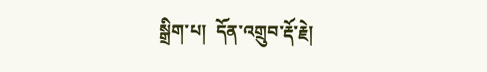སྒྲིག་པ།  དོན་འགྲུབ་རྡོ་རྗེ།